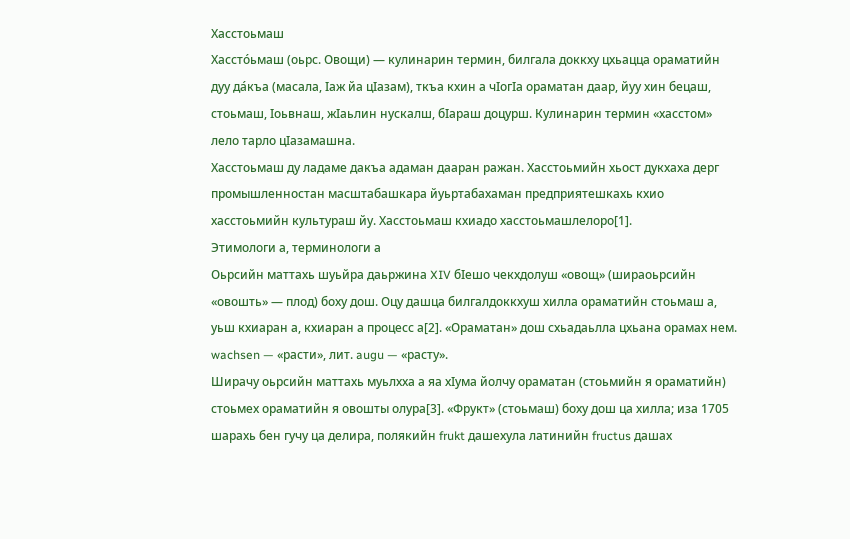Хасстоьмаш
Хассто́ьмаш (оьрс. Овощи) — кулинарин термин, билгала доккху цхьацца ораматийн дуу да́къа (масала, Ӏаж йа цӀазам), ткъа кхин а чӀогӀа ораматан даар, йуу хин бецаш, стоьмаш, Ӏоьвнаш, жӀаьлин нускалш, бӀараш доцурш. Кулинарин термин «хасстом» лело тарло цӀазамашна.
Хасстоьмаш ду ладаме дакъа адаман дааран ражан. Хасстоьмийн хьост дукхаха дерг промышленностан масштабашкара йуьртабахаман предприятешкахь кхио хасстоьмийн культураш йу. Хасстоьмаш кхиадо хасстоьмашлелоро[1].
Этимологи а, терминологи а
Оьрсийн маттахь шуьйра даьржина XIV бӀешо чекхдолуш «овощ» (шираоьрсийн «овошть» — плод) боху дош. Оцу дашца билгалдоккхуш хилла ораматийн стоьмаш а, уьш кхиаран а, кхиаран а процесс а[2]. «Ораматан» дош схьадаьлла цхьана орамах нем. wachsen — «расти», лит. augu — «расту».
Ширачу оьрсийн маттахь муьлхха а яа хӀума йолчу ораматан (стоьмийн я ораматийн) стоьмех ораматийн я овошты олура[3]. «Фрукт» (стоьмаш) боху дош ца хилла; иза 1705 шарахь бен гучу ца делира, полякийн frukt дашехула латинийн fructus дашах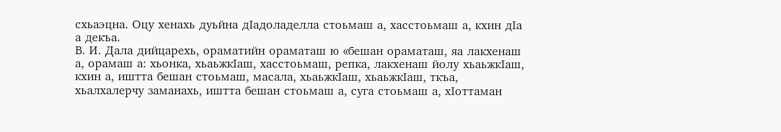схьаэцна. Оцу хенахь дуьйна дӀадоладелла стоьмаш а, хасстоьмаш а, кхин дӀа а декъа.
В. И. Дала дийцарехь, ораматийн ораматаш ю «бешан ораматаш, яа лакхенаш а, орамаш а: хьонка, хьаьжкӀаш, хасстоьмаш, репка, лакхенаш йолу хьаьжкӀаш, кхин а, иштта бешан стоьмаш, масала, хьаьжкӀаш, хьаьжкӀаш, ткъа, хьалхалерчу заманахь, иштта бешан стоьмаш а, суга стоьмаш а, хӀоттаман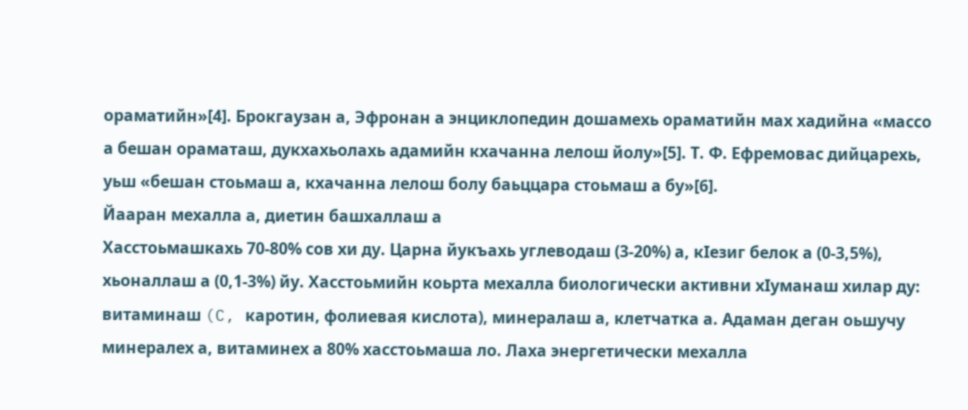ораматийн»[4]. Брокгаузан а, Эфронан а энциклопедин дошамехь ораматийн мах хадийна «массо а бешан ораматаш, дукхахьолахь адамийн кхачанна лелош йолу»[5]. Т. Ф. Ефремовас дийцарехь, уьш «бешан стоьмаш а, кхачанна лелош болу баьццара стоьмаш а бу»[6].
Йааран мехалла а, диетин башхаллаш а
Хасстоьмашкахь 70-80% сов хи ду. Царна йукъахь углеводаш (3-20%) а, кӀезиг белок а (0-3,5%), хьоналлаш а (0,1-3%) йу. Хасстоьмийн коьрта мехалла биологически активни хӀуманаш хилар ду: витаминаш (C, каротин, фолиевая кислота), минералаш а, клетчатка а. Адаман деган оьшучу минералех а, витаминех а 80% хасстоьмаша ло. Лаха энергетически мехалла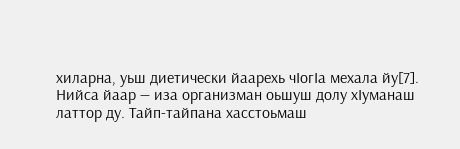хиларна, уьш диетически йаарехь чӀогӀа мехала йу[7].
Нийса йаар — иза организман оьшуш долу хӀуманаш латтор ду. Тайп-тайпана хасстоьмаш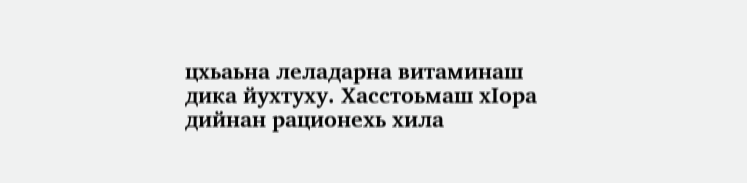цхьаьна леладарна витаминаш дика йухтуху. Хасстоьмаш хӀора дийнан рационехь хила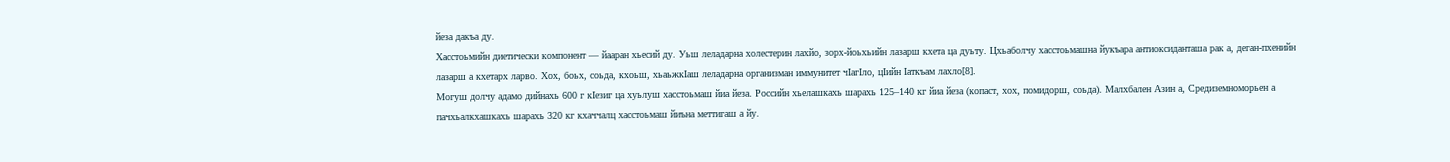йеза дакъа ду.
Хасстоьмийн диетически компонент — йааран хьесий ду. Уьш леладарна холестерин лахйо, зорх-йоьхьийн лазарш кхета ца дуьту. Цхьаболчу хасстоьмашна йукъара антиоксиданташа рак а, деган-пхенийн лазарш а кхетарх ларво. Хох, боьх, соьда, кхоьш, хьаьжкӀаш леладарна организман иммунитет чӀагӀло, цӀийн Ӏаткъам лахло[8].
Могуш долчу адамо дийнахь 600 г кӀезиг ца хуьлуш хасстоьмаш йиа йеза. Российн хьелашкахь шарахь 125–140 кг йиа йеза (копаст, хох, помидорш, соьда). Малхбален Азин а, Средиземноморьен а пачхьалкхашкахь шарахь 320 кг кхаччалц хасстоьмаш йиъна меттигаш а йу.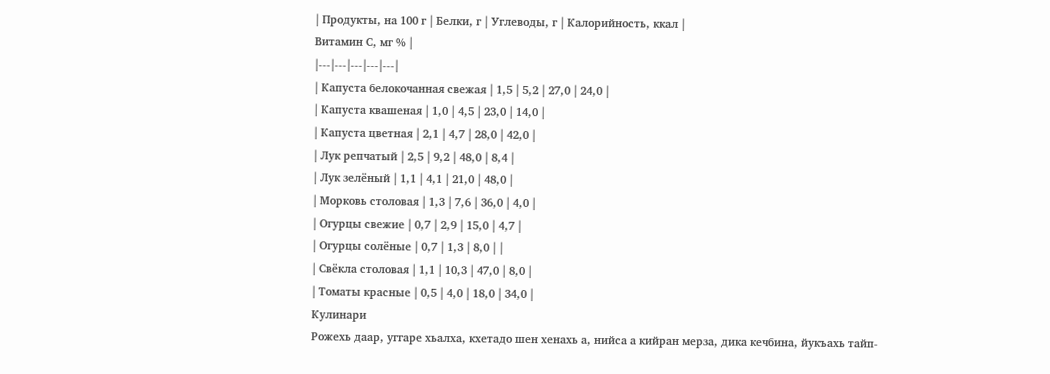| Продукты, на 100 г | Белки, г | Углеводы, г | Калорийность, ккал |
Витамин С, мг % |
|---|---|---|---|---|
| Капуста белокочанная свежая | 1,5 | 5,2 | 27,0 | 24,0 |
| Капуста квашеная | 1,0 | 4,5 | 23,0 | 14,0 |
| Капуста цветная | 2,1 | 4,7 | 28,0 | 42,0 |
| Лук репчатый | 2,5 | 9,2 | 48,0 | 8,4 |
| Лук зелёный | 1,1 | 4,1 | 21,0 | 48,0 |
| Морковь столовая | 1,3 | 7,6 | 36,0 | 4,0 |
| Огурцы свежие | 0,7 | 2,9 | 15,0 | 4,7 |
| Огурцы солёные | 0,7 | 1,3 | 8,0 | |
| Свёкла столовая | 1,1 | 10,3 | 47,0 | 8,0 |
| Томаты красные | 0,5 | 4,0 | 18,0 | 34,0 |
Кулинари
Рожехь даар, уггаре хьалха, кхетадо шен хенахь а, нийса а кийран мерза, дика кечбина, йукъахь тайп-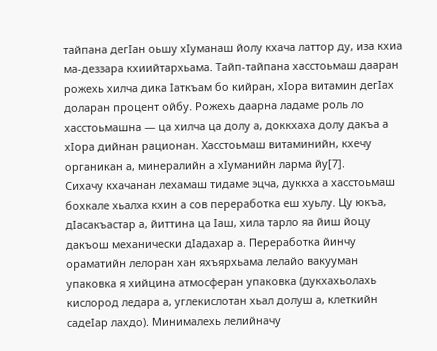тайпана дегӀан оьшу хӀуманаш йолу кхача латтор ду, иза кхиа ма-деззара кхиийтархьама. Тайп-тайпана хасстоьмаш дааран рожехь хилча дика Ӏаткъам бо кийран, хӀора витамин дегӀах доларан процент ойбу. Рожехь даарна ладаме роль ло хасстоьмашна — ца хилча ца долу а, доккхаха долу дакъа а хӀора дийнан рационан. Хасстоьмаш витаминийн, кхечу органикан а, минералийн а хӀуманийн ларма йу[7].
Сихачу кхачанан лехамаш тидаме эцча, дуккха а хасстоьмаш бохкале хьалха кхин а сов переработка еш хуьлу. Цу юкъа, дӀасакъастар а, йиттина ца Ӏаш, хила тарло яа йиш йоцу дакъош механически дӀадахар а. Переработка йинчу ораматийн лелоран хан яхъярхьама лелайо вакууман упаковка я хийцина атмосферан упаковка (дукхахьолахь кислород ледара а, углекислотан хьал долуш а, клеткийн садеӀар лахдо). Минималехь лелийначу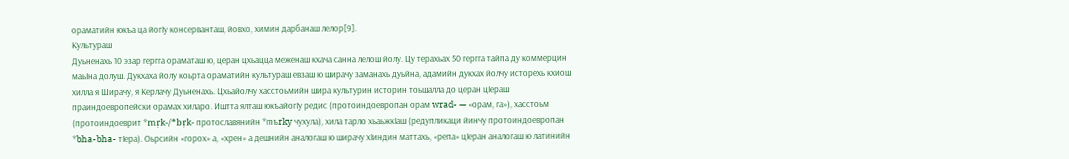ораматийн юкъа ца йогӀу консерванташ, йовхо, химин дарбанаш лелор[9].
Культураш
Дуьненахь 10 эзар гергга ораматаш ю, церан цхьацца меженаш кхача санна лелош йолу. Цу терахьах 50 гергга тайпа ду коммерцин маьӀна долуш. Дукхаха йолу коьрта ораматийн культураш евзаш ю ширачу заманахь дуьйна, адамийн дукхах йолчу исторехь кхиош хилла я Ширачу, я Керлачу Дуьненахь. Цхьайолчу хасстоьмийн шира культурин историн тоьшалла до церан цӀераш праиндоевропейски орамах хиларо. Иштта ялташ юкъайогӀу редис (протоиндоевропан орам wrad- — «орам, га»), хасстоьм (протоиндоеврит *mṛk-/*bṛk- протославянийн *mъrky чухула), хила тарло хьаьжкӀаш (редупликаци йинчу протоиндоевропан *bha-bha- тӀера). Оьрсийн «горох» а, «хрен» а дешнийн аналогаш ю ширачу хӀиндин маттахь, «репа» цӀеран аналогаш ю латинийн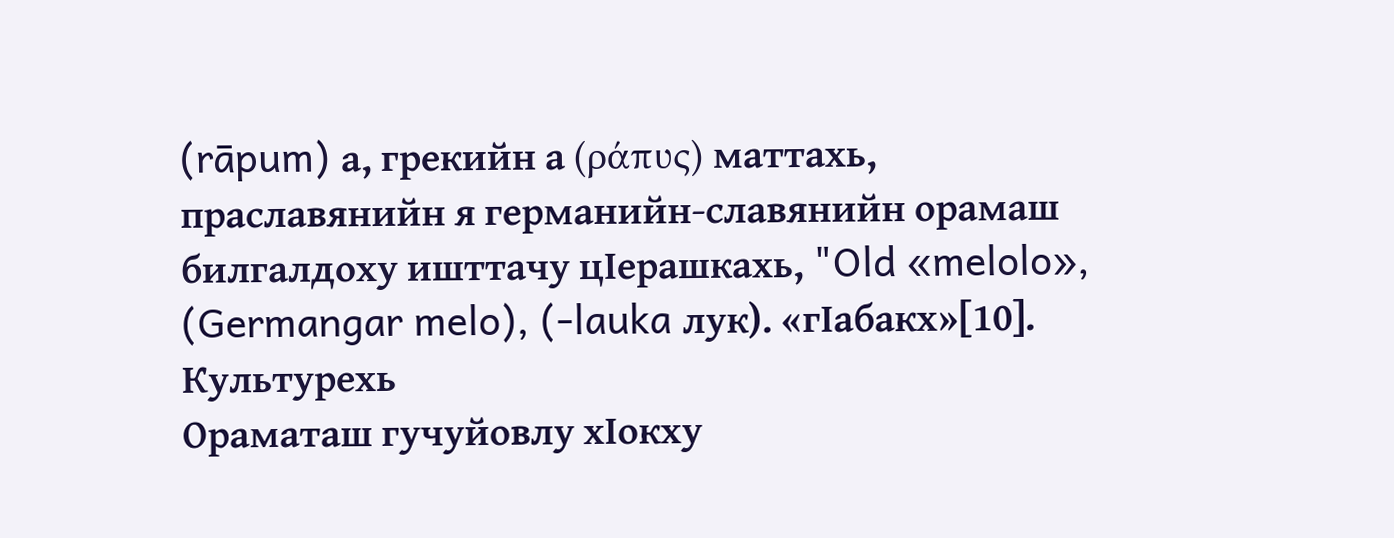(rāpum) а, грекийн а (ράπυς) маттахь, праславянийн я германийн-славянийн орамаш билгалдоху ишттачу цӀерашкахь, "Old «melolo», (Germangar melo), (-lauka лук). «гӀабакх»[10].
Культурехь
Ораматаш гучуйовлу хӀокху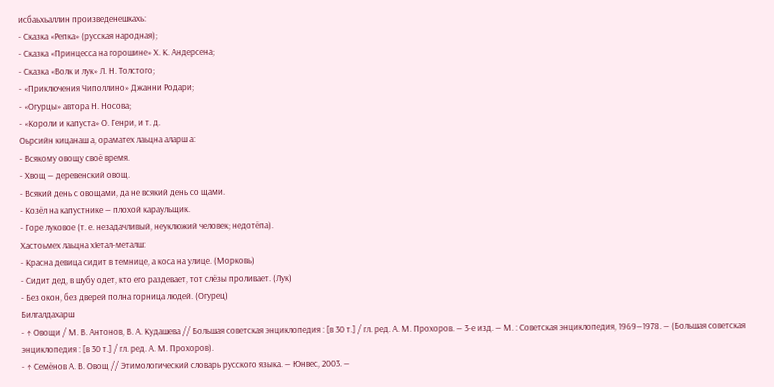исбаьхьаллин произведенешкахь:
- Сказка «Репка» (русская народная);
- Сказка «Принцесса на горошине» Х. К. Андерсена;
- Сказка «Волк и лук» Л. Н. Толстого;
- «Приключения Чиполлино» Джанни Родари;
- «Огурцы» автора Н. Носова;
- «Короли и капуста» О. Генри, и т. д.
Оьрсийн кицанаш а, ораматех лаьцна аларш а:
- Всякому овощу своё время.
- Хвощ — деревенский овощ.
- Всякий день с овощами, да не всякий день со щами.
- Козёл на капустнике — плохой караульщик.
- Горе луковое (т. е. незадачливый, неуклюжий человек; недотёпа).
Хастоьмех лаьцна хӀетал-металш:
- Красна девица сидит в темнице, а коса на улице. (Морковь)
- Сидит дед, в шубу одет, кто его раздевает, тот слёзы проливает. (Лук)
- Без окон, без дверей полна горница людей. (Огурец)
Билгалдахарш
- ↑ Овощи / М. В. Антонов, В. А. Кудашева // Большая советская энциклопедия : [в 30 т.] / гл. ред. А. М. Прохоров. — 3-е изд. — М. : Советская энциклопедия, 1969—1978. — (Большая советская энциклопедия : [в 30 т.] / гл. ред. А. М. Прохоров).
- ↑ Семёнов А. В. Овощ // Этимологический словарь русского языка. — Юнвес, 2003. —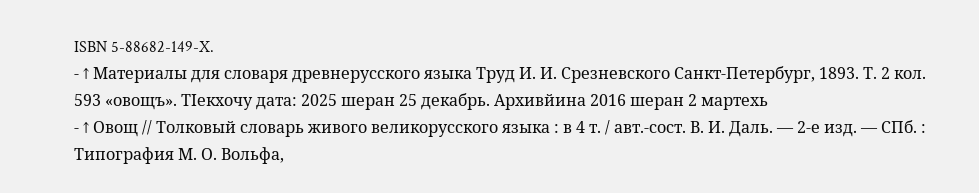ISBN 5-88682-149-X.
- ↑ Материалы для словаря древнерусского языка Труд И. И. Срезневского Санкт-Петербург, 1893. Т. 2 кол. 593 «овощъ». ТӀекхочу дата: 2025 шеран 25 декабрь. Архивйина 2016 шеран 2 мартехь
- ↑ Овощ // Толковый словарь живого великорусского языка : в 4 т. / авт.-сост. В. И. Даль. — 2-е изд. — СПб. : Типография М. О. Вольфа,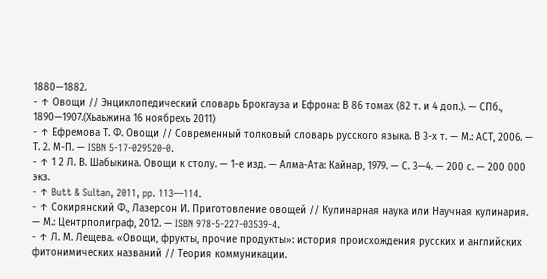1880—1882.
- ↑ Овощи // Энциклопедический словарь Брокгауза и Ефрона: В 86 томах (82 т. и 4 доп.). — СПб., 1890—1907.(Хьаьжина 16 ноябрехь 2011)
- ↑ Ефремова Т. Ф. Овощи // Современный толковый словарь русского языка. В 3-х т. — М.: АСТ, 2006. — Т. 2. М-П. — ISBN 5-17-029520-0.
- ↑ 1 2 Л. В. Шабыкина. Овощи к столу. — 1-е изд. — Алма-Ата: Кайнар, 1979. — С. 3—4. — 200 с. — 200 000 экз.
- ↑ Butt & Sultan, 2011, pp. 113—114.
- ↑ Сокирянский Ф., Лазерсон И. Приготовление овощей // Кулинарная наука или Научная кулинария. — М.: Центрполиграф, 2012. — ISBN 978-5-227-03539-4.
- ↑ Л. М. Лещева. «Овощи, фрукты, прочие продукты»: история происхождения русских и английских фитонимических названий // Теория коммуникации.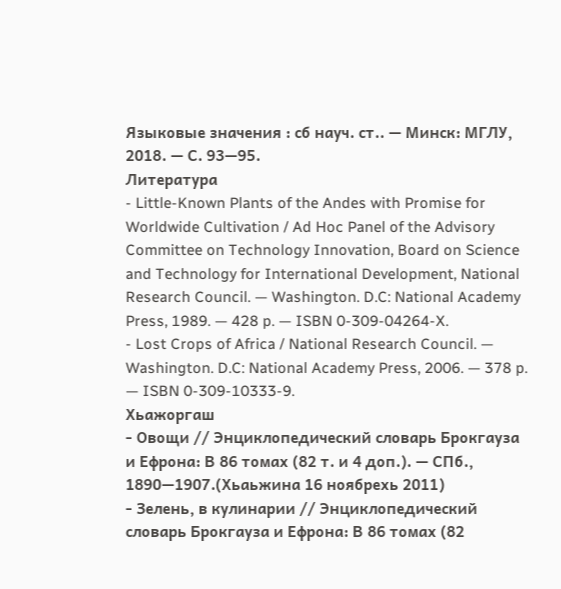Языковые значения : сб науч. ст.. — Минск: МГЛУ, 2018. — С. 93—95.
Литература
- Little-Known Plants of the Andes with Promise for Worldwide Cultivation / Ad Hoc Panel of the Advisory Committee on Technology Innovation, Board on Science and Technology for International Development, National Research Council. — Washington. D.C: National Academy Press, 1989. — 428 p. — ISBN 0-309-04264-X.
- Lost Crops of Africa / National Research Council. — Washington. D.C: National Academy Press, 2006. — 378 p. — ISBN 0-309-10333-9.
Хьажоргаш
- Овощи // Энциклопедический словарь Брокгауза и Ефрона: В 86 томах (82 т. и 4 доп.). — СПб., 1890—1907.(Хьаьжина 16 ноябрехь 2011)
- Зелень, в кулинарии // Энциклопедический словарь Брокгауза и Ефрона: В 86 томах (82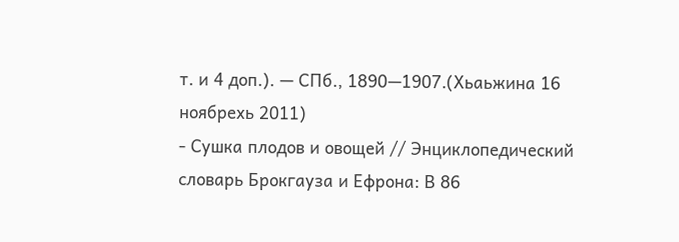т. и 4 доп.). — СПб., 1890—1907.(Хьаьжина 16 ноябрехь 2011)
- Сушка плодов и овощей // Энциклопедический словарь Брокгауза и Ефрона: В 86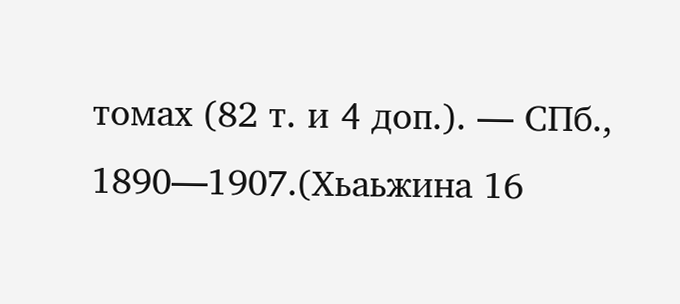томах (82 т. и 4 доп.). — СПб., 1890—1907.(Хьаьжина 16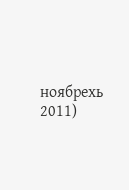ноябрехь 2011)